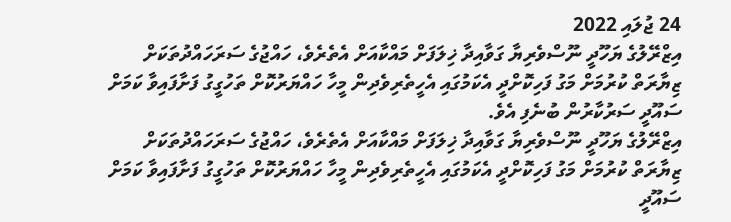24 ޖުލައި 2022
އިޒްރޭލުގެ ޔަހޫދީ ނޫސްވެރިޔާ ގަވާއިދާ ޚިލަފަށް މައްކާއަށް އެތެރެވެ، ހައްޖުގެ ސަރަހައްދުތަކަށް ޒިޔާރަތް ކުރުމަށް މަގު ފަހިކޮށްދީ އެކަމުގައި އެހީތެރިވެދިން މީހާ ހައްޔަރުކޮށް ތަހުގީގު ފަށާފައިވާ ކަމަށް ސައޫދީ ސަރުކާރުން ބުނެފި އެވެ.
އިޒްރޭލުގެ ޔަހޫދީ ނޫސްވެރިޔާ ގަވާއިދާ ޚިލަފަށް މައްކާއަށް އެތެރެވެ، ހައްޖުގެ ސަރަހައްދުތަކަށް ޒިޔާރަތް ކުރުމަށް މަގު ފަހިކޮށްދީ އެކަމުގައި އެހީތެރިވެދިން މީހާ ހައްޔަރުކޮށް ތަހުގީގު ފަށާފައިވާ ކަމަށް ސައޫދީ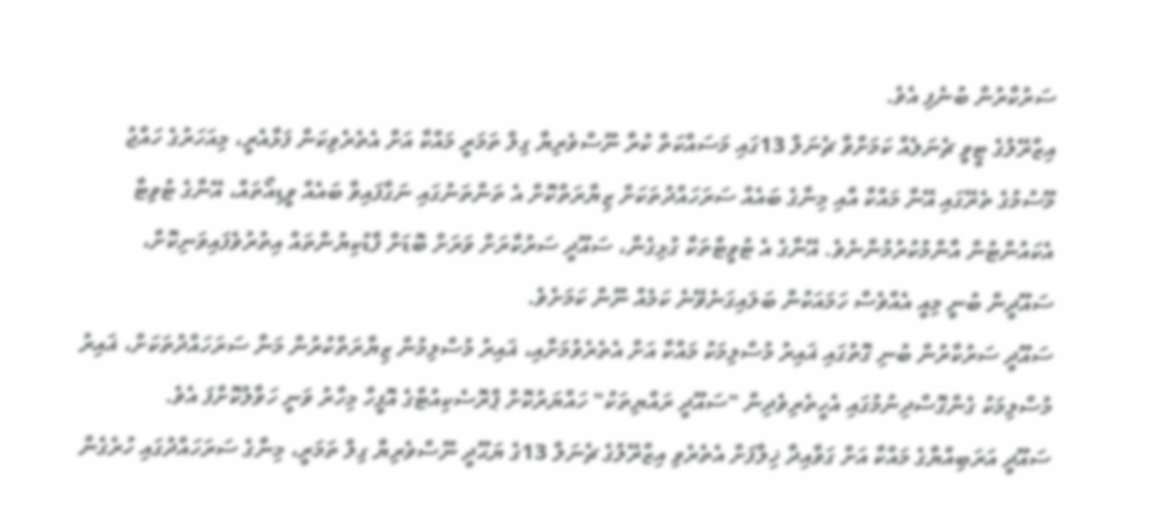ސަރުކާރުން ބުނެފި އެވެ.
އިޒްރޭލުގެ ޓީވީ ޗެނަލެއް ކަމަށްވާ ޗެނަލް 13ގައި މަސައްކަތް ކުރާ ނޫސްވެރިޔާ ގިލް ތަމަރީ މައްކާ އަށް އެތެރެވިކަން ފަޅާއެރީ، މިއަހަރުގެ ހައްޖު މޫސުމުގެ ތެރޭގައި އޭނާ މައްކާ އާއި މިނާގެ ބައެއް ސަރަހައްދުތަކަށް ޒިޔާރަތްކޮށް އެ ތަންތަނުގައި ނަގާފައިވާ ބައެއް ވީޑިއޯތައް، އޭނާގެ ޓުވިޓާ އެކައުންޓުން އާންމުކުރުމުންނެވެ. އޭނާގެ އެ ޓުވީޓްތަކާ ގުޅިގެން، ސައޫދީ ސަރުކާރަށް ވަރަށް ބޮޑަށް ފާޑުކިޔުންތައް އިތުރުވެފައިވަނިކޮށް، ސައޫދީން ބުނީ މިއީ އެއްވެސް ހަމައަކުން ބަލައިގަނެވޭނެ ކަމެއް ނޫން ކަމަށެވެ.
ސައޫދީ ސަރުކާރުން ބުނި ގޮތުގައި ޣައިރު މުސްލިމަކު މައްކާ އަށް އެތެރެވުމަށާއި، ޣައިރު މުސްލިމުން ޒިޔާރަތްކުރުން މަނާ ސަރަހައްދުތަކަށް، ޣައިރު މުސްލިމަކު ގެންގޮސްދިނުމުގައި އެހީތެރިވެދިން "ސައޫދީ ރައްޔިތަކު" ހައްޔަރުކޮށް ޕްރޮސެކިއުޓާގެ އޮފީހާ މިހާރު ވަނީ ހަވާލުކޮށްފަ އެވެ.
ސައޫދީ އަރަބިއްޔާގެ މައްކާ އަށް ގަވާއިދާ ޚިލާފަށް އެތެރެވި އިޒްރޭލުގެ ޗެނަލް 13ގެ ޔަޙޫދީ ނޫސްވެރިޔާ ގިލް ތަމަރީ، މިނާގެ ސަރަހައްދުގައި ހުރެގެން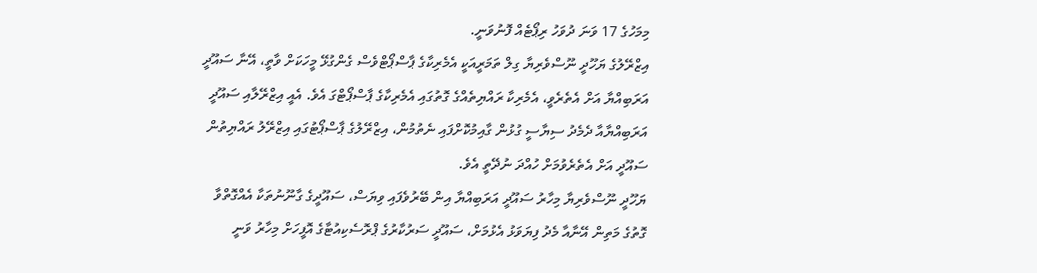މިމަހުގެ 17 ވަނަ ދުވަހު ރިޕޯޓެއް ފޮނުވަނީ.
އިޒްރޭލުގެ ޔަހޫދީ ނޫސްވެރިޔާ ގިލް ތަމަރީއަކީ އެމެރިކާގެ ޕާސްޕޯޓްވެސް ގެންގުޅޭ މީހަކަށް ވާތީ، އޭނާ ސައޫދީ އަރަބިއްޔާ އަށް އެތެރެވީ، އެމެރިކާ ރައްޔިތެއްގެ ގޮތުގައި އެމެރިކާގެ ޕާސްޕޯޓްގަ އެވެ. އެއީ އިޒްރޭލާއި ސައޫދީ އަރަބިއްޔާއާ ދެމެދު ސިޔާސީ ގުޅުން ގާއިމުކޮށްފައި ނެތުމުން، އިޒްރޭލުގެ ޕާސްޕޯޓުގައި އިޒްރޭލު ރައްޔިތުން ސައޫދީ އަށް އެތެރެވުމަށް ހުއްދަ ނުދޭތީ އެވެ.
ޔަހޫދީ ނޫސްވެރިޔާ މިހާރު ސައޫދީ އަރަބިއްޔާ އިން ބޭރުވެފައި ވިޔަސް، ސައޫދީގެ ގާނޫނުތަކާ އެއްގޮތްވާ ގޮތުގެ މަތިން އޭނާއާ މެދު ފިޔަވަޅު އެޅުމަށް، ސައޫދީ ސަރުކާރުގެ ޕްރޮސެކިއުޓާގެ އޮފީހަށް މިހާރު ވަނީ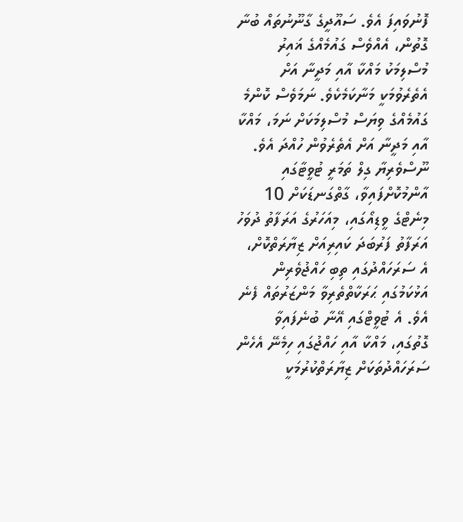ފޮނުވައިފަ އެވެ. ސައޫދީގެ ގާނޫނުތައް ބުނާ ގޮތުން، އެއްވެސް ގައުމެއްގެ ޣައިރު މުސްލިމަކު މައްކާ އާއި މަދީނާ އަށް އެތެރެވުމަކީ މަނާކަމެކެވެ. ނަމަވެސް ކޮންމެ ގައުމެއްގެ ވިޔަސް މުސްލިމަކަށް ނަމަ، މައްކާ އާއި މަދީނާ އަށް އެތެރެވުން ހުއްދަ އެވެ.
ނޫސްވެރިޔާ ގިލް ތަމަރީ ޓުވީޓާގައި އާންމުކޮށްފައިވާ، ގާތްގަނޑަކަށް 10 މިނެޓްގެ ވީޑިއޯގައި، މިއަހަރުގެ އަރަފާތު ދުވަހު އަރަފާތު ފަރުބަދަ ކައިރިއަށް ޒިޔާރަތްކޮށް، އެ ސަރަހައްދުގައި ތިބި ހައްޖުވެރިން އަޅުކަމުގައި ޙަރަކާތްތެރިވާ މަންޒަރުތައް ފެނެ އެވެ. އެ ޓުވީޓްގައި އޭނާ ބުނެފައިވާ ގޮތުގައި، މައްކާ އާއި ހައްޖުގައި ހިމެނޭ އެހެން ސަރަހައްދުތަކަށް ޒިޔާރަތްކުރުމަކީ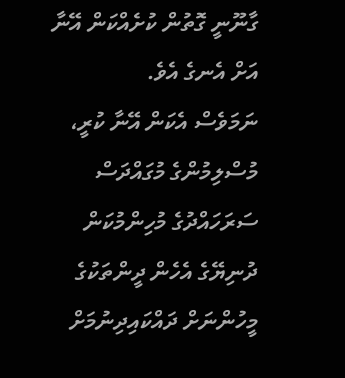ގާނޫނީ ގޮތުން ކުށެއްކަން އޭނާ އަށް އެނގެ އެވެ.
ނަމަވެސް އެކަން އޭނާ ކުރީ، މުސްލިމުންގެ މުގައްދަސް ސަރަހައްދުގެ މުހިންމުކަން ދުނިޔޭގެ އެހެން ދީންތަކުގެ މީހުންނަށް ދައްކައިދިނުމަށް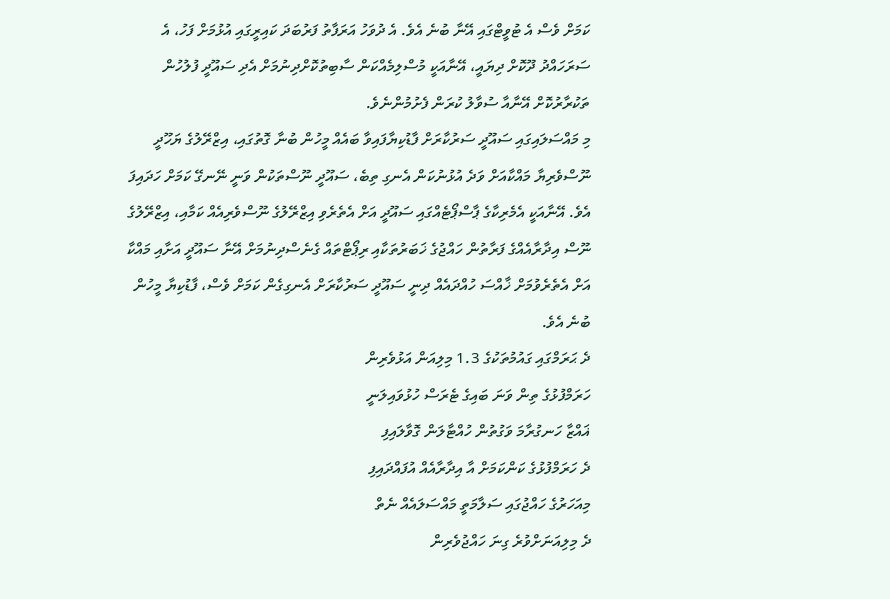ކަމަށް ވެސް އެ ޓުވީޓްގައި އޭނާ ބުނެ އެވެ. އެ ދުވަހު އަރަފާތު ފަރުބަދަ ކައިރީގައި އުޅުމަށް ފަހު، އެ ސަރަހައްދު ދޫކޮށް ދިޔައީ، އޭނާއަކީ މުސްލިމެއްކަން ސާބިތުކޮށްދިނުމަށް އެދި ސައޫދީ ފުލުހުން ތަކުރާރުކޮށް އޭނާއާ ސުވާލު ކުރަން ފެށުމުންނެވެ.
މި މައްސަލައިގައި ސައޫދީ ސަރުކާރަށް ފާޑުކިޔާފައިވާ ބައެއް މީހުން ބުނާ ގޮތުގައި، އިޒްރޭލުގެ ޔަހޫދީ ނޫސްވެރިޔާ މައްކާއަށް ވަދެ އުޅުނުކަން އެނގި ތިބެ، ސައޫދީ ނޫސްތަކުން ވަނީ ނޭނގޭ ކަމަށް ހަދައިފަ އެވެ. އޭނާއަކީ އެމެރިކާގެ ޕާސްޕޯޓެއްގައި ސައޫދީ އަށް އެތެރެވި އިޒްރޭލުގެ ނޫސްވެރިއެއް ކަމާއި، އިޒްރޭލުގެ ނޫސް އިދާރާއެއްގެ ފަރާތުން ހައްޖުގެ ޚަބަރުތަކާއި ރިޕޯޓްތައް ގެނެސްދިނުމަށް އޭނާ ސައޫދީ އަށާއި މައްކާ އަށް އެތެރެވުމަށް ޚާއްސަ ހުއްދައެއް ދިނީ ސައޫދީ ސަރުކާރަށް އެނގިގެން ކަމަށް ވެސް، ފާޑުކިޔާ މީހުން ބުނެ އެވެ.
ދެ ޙަރަމްގައި ގައުމުތަކުގެ 1.3 މިލިއަން އަޅުވެރިން
ހަރަމްފުޅުގެ ތިން ވަނަ ބައިގެ ޓެރަސް ހުޅުވައިލަނީ
ޣައްޒާ ހަނގުރާމަ ވަގުތުން ހުއްޓާލަން ގޮވާލައިފި
ދެ ހަރަމްފުޅުގެ ކަންކަމަށް އާ އިދާރާއެއް އުފައްދައިފި
މިއަހަރުގެ ހައްޖުގައި ސަލާމަތީ މައްސަލައެއް ނެތް
ދެ މިލިއަނަށްވުރެ ގިނަ ހައްޖުވެރިން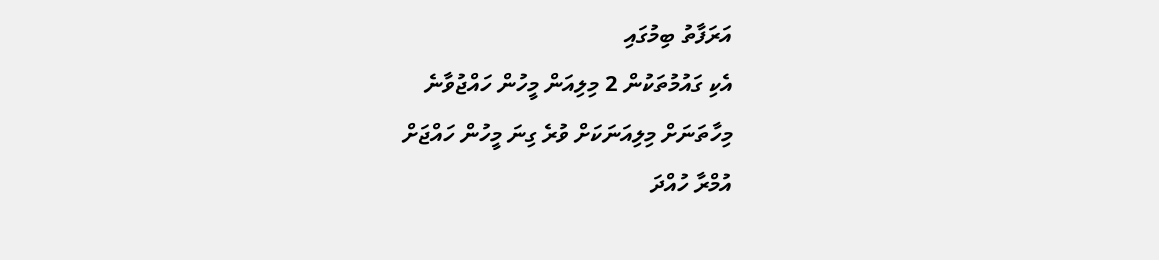އަރަފާތު ބިމުގައި
އެކި ގައުމުތަކުން 2 މިލިއަން މީހުން ހައްޖުވާނެ
މިހާތަނަށް މިލިއަނަކަށް ވުރެ ގިނަ މީހުން ހައްޖަށް
އުމްރާ ހުއްދަ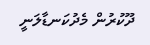ދޫކުރުން މެދުކަނޑާލަނީ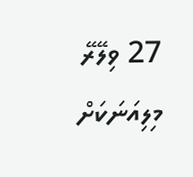27 ވިލޭރޭ މިލިއަނަކަށް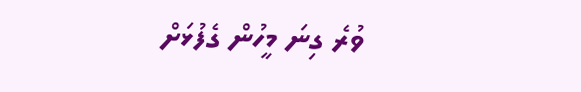ވުރެ ގިނަ މީހުން ގެފުޅަށް